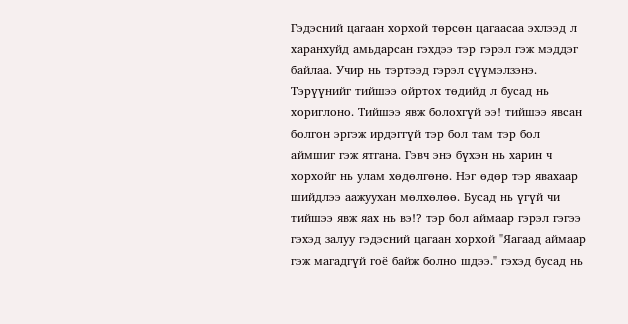Гэдэсний цагаан хорхой төрсөн цагаасаа эхлээд л харанхуйд амьдарсан гэхдээ тэр гэрэл гэж мэддэг байлаа. Учир нь тэртээд гэрэл сүүмэлзэнэ. Тэрүүнийг тийшээ ойртох төдийд л бусад нь хориглоно. Тийшээ явж болохгүй ээ! тийшээ явсан болгон эргэж ирдэггүй тэр бол там тэр бол аймшиг гэж ятгана. Гэвч энэ бүхэн нь харин ч хорхойг нь улам хөдөлгөнө. Нэг өдөр тэр явахаар шийдлээ аажуухан мөлхөлөө. Бусад нь үгүй чи тийшээ явж яах нь вэ!? тэр бол аймаар гэрэл гэгээ гэхэд залуу гэдэсний цагаан хорхой "Яагаад аймаар гэж магадгүй гоё байж болно шдээ." гэхэд бусад нь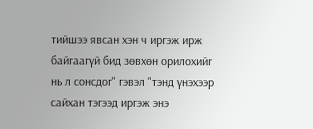тийшээ явсан хэн ч иргэж ирж байгаагүй бид зөвхөн орилохийг нь л сонсдог" гэвэл "тэнд үнэхээр сайхан тэгээд иргэж энэ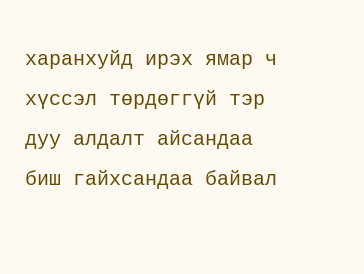харанхуйд ирэх ямар ч хүссэл төрдөггүй тэр дуу алдалт айсандаа биш гайхсандаа байвал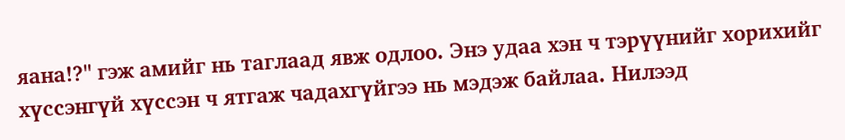яана!?" гэж амийг нь таглаад явж одлоо. Энэ удаа хэн ч тэрүүнийг хорихийг хүссэнгүй хүссэн ч ятгаж чадахгүйгээ нь мэдэж байлаа. Нилээд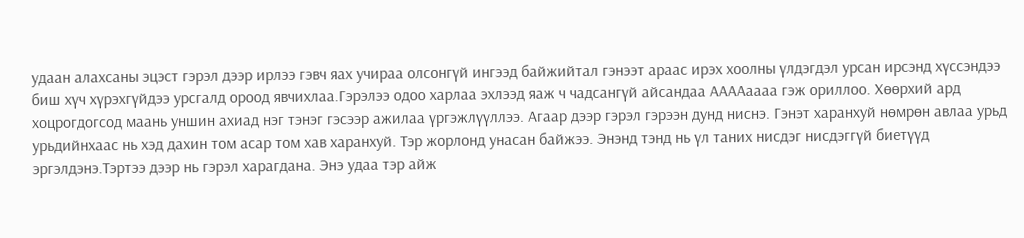удаан алаxсаны эцэст гэрэл дээр ирлээ гэвч яах учираа олсонгүй ингээд байжийтал гэнээт араас ирэх хоолны үлдэгдэл урсан ирсэнд хүссэндээ биш хүч хүрэхгүйдээ урсгалд ороод явчихлаа.Гэрэлээ одоо харлаа эхлээд яаж ч чадсангүй айсандаа ААААаааа гэж ориллоо. Хөөрхий ард хоцрогдогсод маань уншин ахиад нэг тэнэг гэсээр ажилаа үргэжлүүллээ. Агаар дээр гэрэл гэрээн дунд ниснэ. Гэнэт харанхуй нөмрөн авлаа урьд урьдийнхаас нь хэд дахин том асар том хав харанхуй. Тэр жорлонд унасан байжээ. Энэнд тэнд нь үл таних нисдэг нисдэггүй биетүүд эргэлдэнэ.Тэртээ дээр нь гэрэл харагдана. Энэ удаа тэр айж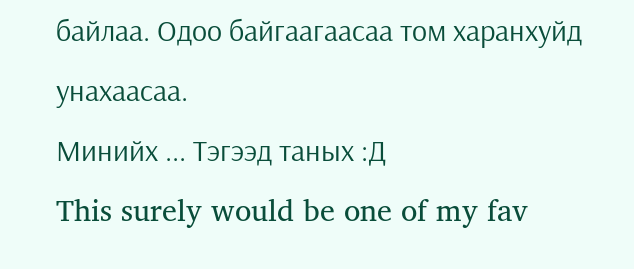байлаа. Одоо байгаагаасаа том харанхуйд унахаасаа.
Минийх ... Тэгээд таных :Д
This surely would be one of my fav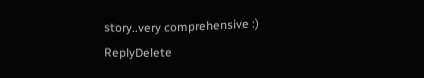story..very comprehensive :)
ReplyDelete